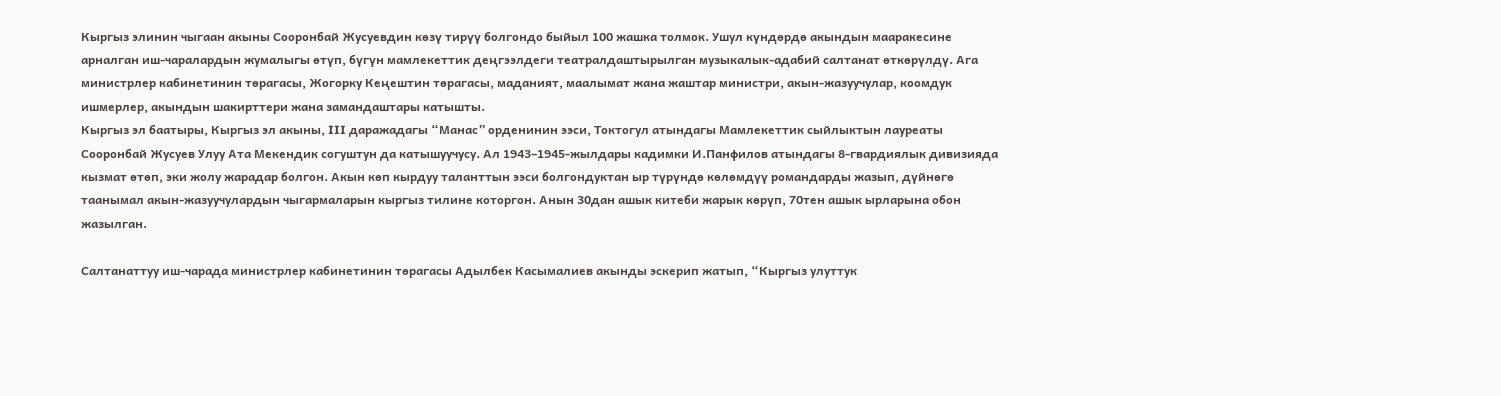Кыргыз элинин чыгаан акыны Сооронбай Жусуевдин көзү тирүү болгондо быйыл 100 жашка толмок. Ушул күндөрдө акындын мааракесине арналган иш-чаралардын жумалыгы өтүп, бүгүн мамлекеттик деңгээлдеги театралдаштырылган музыкалык-адабий салтанат өткөрүлдү. Ага министрлер кабинетинин төрагасы, Жогорку Кеңештин төрагасы, маданият, маалымат жана жаштар министри, акын-жазуучулар, коомдук ишмерлер, акындын шакирттери жана замандаштары катышты.
Кыргыз эл баатыры, Кыргыз эл акыны, III даражадагы “Манас” орденинин ээси, Токтогул атындагы Мамлекеттик сыйлыктын лауреаты Сооронбай Жусуев Улуу Ата Мекендик согуштун да катышуучусу. Ал 1943–1945-жылдары кадимки И.Панфилов атындагы 8-гвардиялык дивизияда кызмат өтөп, эки жолу жарадар болгон. Акын көп кырдуу таланттын ээси болгондуктан ыр түрүндө көлөмдүү романдарды жазып, дүйнөгө таанымал акын-жазуучулардын чыгармаларын кыргыз тилине которгон. Анын 30дан ашык китеби жарык көрүп, 70тен ашык ырларына обон жазылган.

Салтанаттуу иш-чарада министрлер кабинетинин төрагасы Адылбек Касымалиев акынды эскерип жатып, “Кыргыз улуттук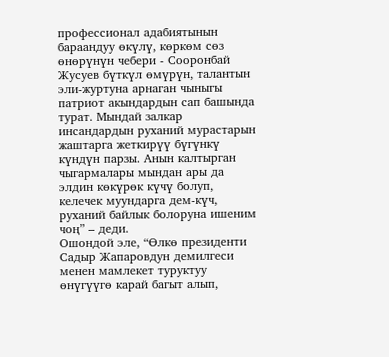профессионал адабиятынын бараандуу өкүлү, көркөм сөз өнөрүнүн чебери - Сооронбай Жусуев бүткүл өмүрүн, талантын эли-журтуна арнаган чыныгы патриот акындардын сап башында турат. Мындай залкар инсандардын руханий мурастарын жаштарга жеткирүү бүгүнкү күндүн парзы. Анын калтырган чыгармалары мындан ары да элдин көкүрөк күчү болуп, келечек муундарга дем-күч, руханий байлык болоруна ишеним чоң” – деди.
Ошондой эле, “Өлкө президенти Садыр Жапаровдун демилгеси менен мамлекет туруктуу өнүгүүгө карай багыт алып,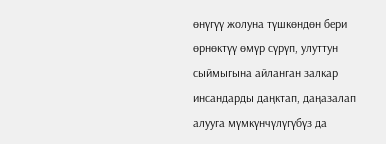өнүгүү жолуна түшкөндөн бери өрнөктүү өмүр сүрүп, улуттун сыймыгына айланган залкар инсандарды даңктап, даңазалап алууга мүмкүнчүлүгүбүз да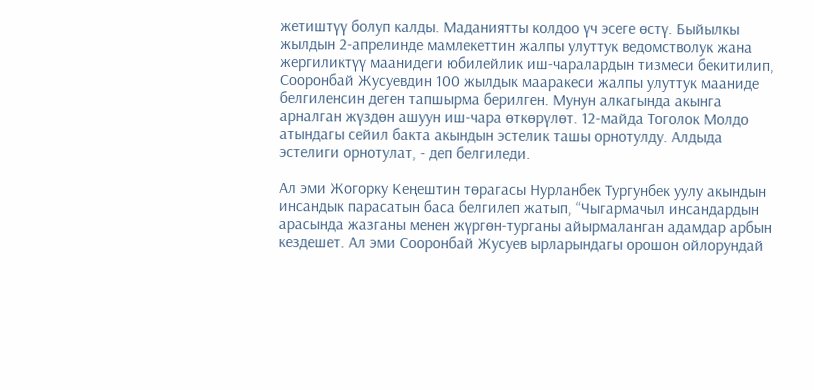жетиштүү болуп калды. Маданиятты колдоо үч эсеге өстү. Быйылкы жылдын 2-апрелинде мамлекеттин жалпы улуттук ведомстволук жана жергиликтүү маанидеги юбилейлик иш-чаралардын тизмеси бекитилип, Сооронбай Жусуевдин 100 жылдык мааракеси жалпы улуттук мааниде белгиленсин деген тапшырма берилген. Мунун алкагында акынга арналган жүздөн ашуун иш-чара өткөрүлөт. 12-майда Тоголок Молдо атындагы сейил бакта акындын эстелик ташы орнотулду. Алдыда эстелиги орнотулат, - деп белгиледи.

Ал эми Жогорку Кеңештин төрагасы Нурланбек Тургунбек уулу акындын инсандык парасатын баса белгилеп жатып, “Чыгармачыл инсандардын арасында жазганы менен жүргөн-турганы айырмаланган адамдар арбын кездешет. Ал эми Сооронбай Жусуев ырларындагы орошон ойлорундай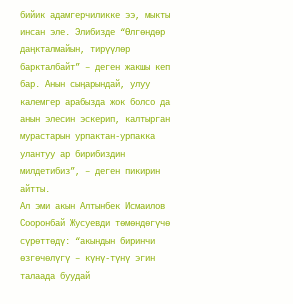бийик адамгерчиликке ээ, мыкты инсан эле. Элибизде “Өлгөндөр даңкталмайын, тирүүлөр баркталбайт” – деген жакшы кеп бар. Анын сыңарындай, улуу калемгер арабызда жок болсо да анын элесин эскерип, калтырган мурастарын урпактан-урпакка улантуу ар бирибиздин милдетибиз”, – деген пикирин айтты.
Ал эми акын Алтынбек Исмаилов Сооронбай Жусуевди төмөндөгүчө сүрөттөдү: “акындын биринчи өзгөчөлүгү – күнү-түнү эгин талаада буудай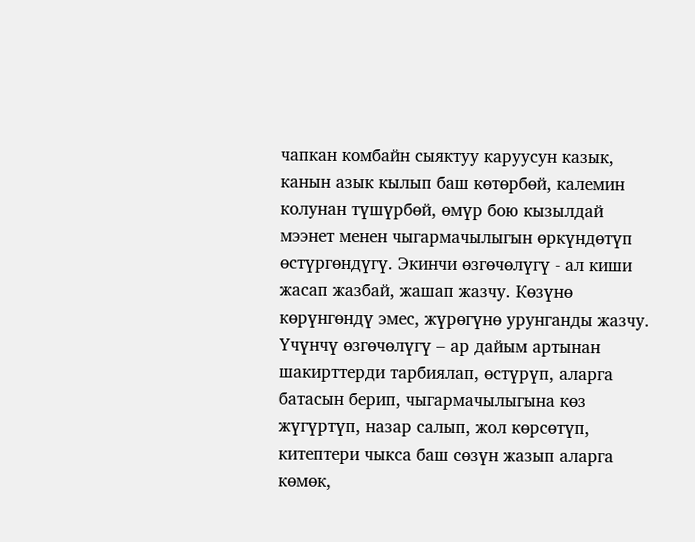чапкан комбайн сыяктуу каруусун казык, канын азык кылып баш көтөрбөй, калемин колунан түшүрбөй, өмүр бою кызылдай мээнет менен чыгармачылыгын өркүндөтүп өстүргөндүгү. Экинчи өзгөчөлүгү - ал киши жасап жазбай, жашап жазчу. Көзүнө көрүнгөндү эмес, жүрөгүнө урунганды жазчу. Үчүнчү өзгөчөлүгү – ар дайым артынан шакирттерди тарбиялап, өстүрүп, аларга батасын берип, чыгармачылыгына көз жүгүртүп, назар салып, жол көрсөтүп, китептери чыкса баш сөзүн жазып аларга көмөк,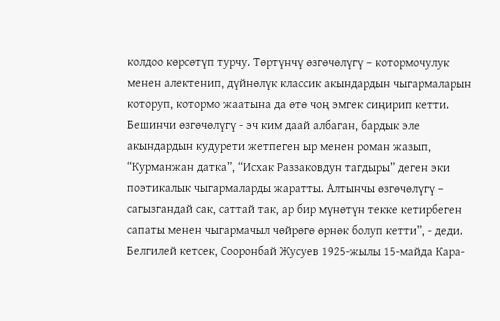колдоо көрсөтүп турчу. Төртүнчү өзгөчөлүгү – котормочулук менен алектенип, дүйнөлүк классик акындардын чыгармаларын которуп, котормо жаатына да өтө чоң эмгек сиңирип кетти. Бешинчи өзгөчөлүгү - эч ким даай албаган, бардык эле акындардын кудурети жетпеген ыр менен роман жазып, “Курманжан датка”, “Исхак Раззаковдун тагдыры” деген эки поэтикалык чыгармаларды жаратты. Алтынчы өзгөчөлүгү – сагызгандай сак, саттай так, ар бир мүнөтүн текке кетирбеген сапаты менен чыгармачыл чөйрөгө өрнөк болуп кетти”, - деди.
Белгилей кетсек, Сооронбай Жусуев 1925-жылы 15-майда Кара-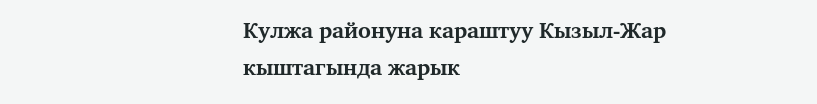Кулжа районуна караштуу Кызыл-Жар кыштагында жарык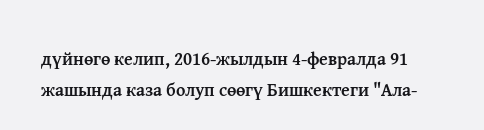дүйнөгө келип, 2016-жылдын 4-февралда 91 жашында каза болуп сөөгү Бишкектеги "Ала-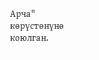Арча" көрүстөнүнө коюлган.